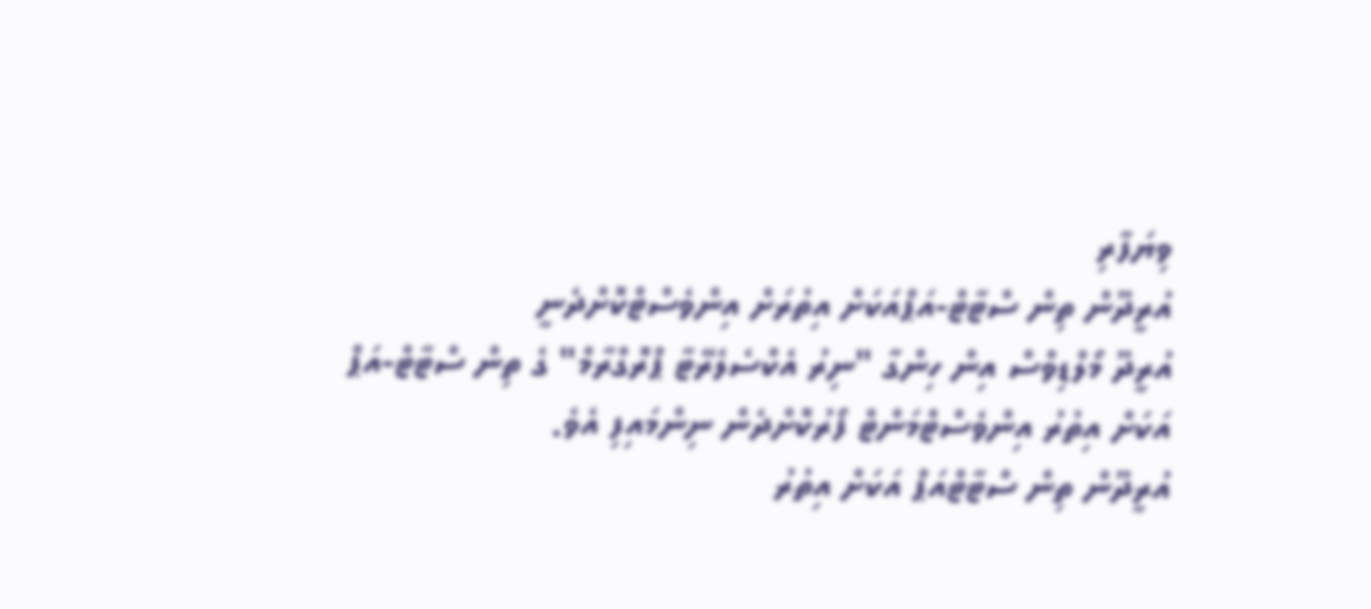ވިޔަފާރި
އުރީދޫން ތިން ސްޓާޓް-އަޕްއަކަށް އިތުރަށް އިންވެސްޓްކޮށްދެނީ
އުރީދޫ މޯލްޑިވްސް އިން ހިންގާ "ނިރު އެކްސެލެރޭޓާ ޕްރޮގްރާމް" ގެ ތިން ސްޓާޓް-އަޕް އަކަށް އިތުރު އިންވެސްޓްމަންޓް ފޯރުކޮށްދެން ނިންމައިފި އެވެ.
އުރީދޫން ތިން ސްޓާޓްއަޕް އަކަށް އިތުރު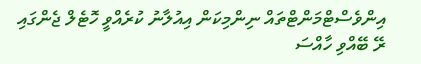އިންވެސްޓްމަންޓްތައް ނިންމިކަން އިއުލާނު ކުރެއްވީ ހޮޓެލް ޖެންގައި ރޭ ބޭއްވި ހާއްސަ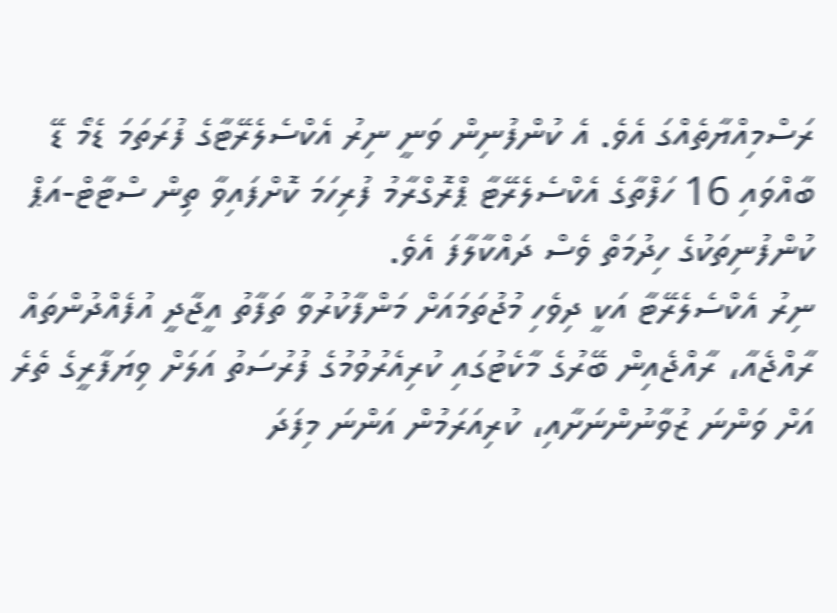ރަސްމިއްޔާތެއްގަ އެވެ. އެ ކުންފުނިން ވަނީ ނިރު އެކްސެލެރޭޓާގެ ފުރަތަމަ ޑެމޯ ޑޭ ބާއްވައި 16 ހަފްތާގެ އެކްސެލެރޭޓާ ޕްރޮގްރާމު ފުރިހަމަ ކޮށްފައިވާ ތިން ސްޓާޓް-އަޕް ކުންފުނިތަކުގެ ހިދުމަތް ވެސް ދައްކާލާފަ އެވެ.
ނިރު އެކްސެލެރޭޓާ އަކީ ދިވެހި މުޖުތަމައަށް މަންފާކުރުވާ ތަފާތު އީޖާދީ އުފެއްދުންތައް ރާއްޖެއާ، ރާއްޖެއިން ބޭރުގެ މާކެޓުގައި ކުރިއެރުވުމުގެ ފުރުސަތު އަލަށް ވިޔަފާރީގެ ތެރެ އަށް ވަންނަ ޒުވާނުންނަށާއި، ކުރިއަރަމުން އަންނަ މިފަދަ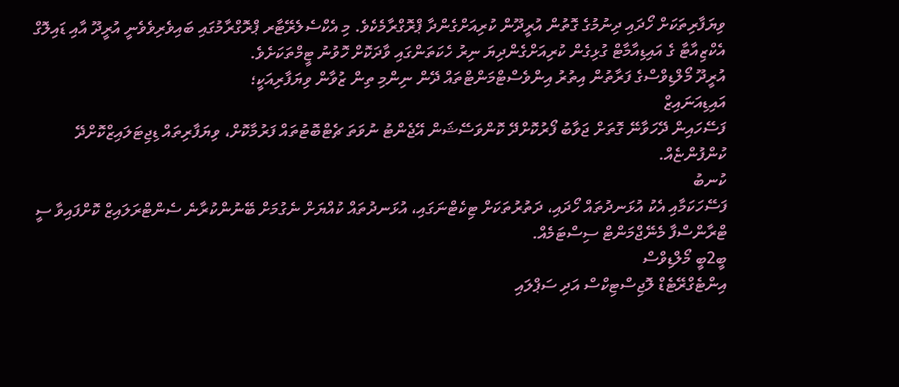ވިޔަފާރިތަކަށް ހޯދައި ދިނުމުގެ ގޮތުން އުރީދޫން ކުރިއަށްގެންދާ ޕްރޮގްރާމެކެވެ. މި އެކްސެލެރޭޓާރ ޕްރޮގްރާމުގައި ބައިވެރިވެވެނީ އުރީދޫ އާއި ޑައިލޮގް އެކްޒިއާޓާ ގެ އައިޑިއާމާޓް ގުޅިގެން ކުރިއަށްގެންދިޔަ ނިރު ހެކަތަންގައި ވާދަކޮށް ހޮވުނު ޓީމްތަކަށެވެ.
އުރީދޫ މޯލްޑިވްސްގެ ފަރާތުން އިތުރު އިންވެސްޓްމަންޓްތައް ދޭން ނިންމި ތިން ޒުވާން ވިޔަފާރިއަކީ؛
އައިޑިއަނައިޒް
ފަސޭހައިން ދޭހަވާނޭ ގޮތަށް ޖަވާބު ފޯރުކޮށްދޭ ކޮންވަސޭޝަން އޭޖެންޓު ނުވަތަ ޗެޓްބޮޓުތައް ފަރުމާކޮށް، ވިޔަފާރިތައް ޑިޖިޓަލައިޒްކޮށްދޭ ކުންފުންޏެއް.
ކުނބު
ފަސޭހަކަމާއި އެކު އުޅަނދުތައް ހޯދައި، ދަތުރުތަކަށް ޓިކެޓްނަގައި، އުޅަނދުތައް ކުއްޔަށް ނެގުމަށް ބޭނުންކުރާނެ ސެންޓްރަލައިޒް ކޮށްފައިވާ ސީ ޓްރާންސްފާ މެނޭޖްމަންޓް ސިސްޓަމެއް.
ބީ2ބީ މޯލްޑިވްސް
އިންޓެގްރޭޓެޑް ލޮޖިސްޓިކްސް އަދި ސަޕްލައި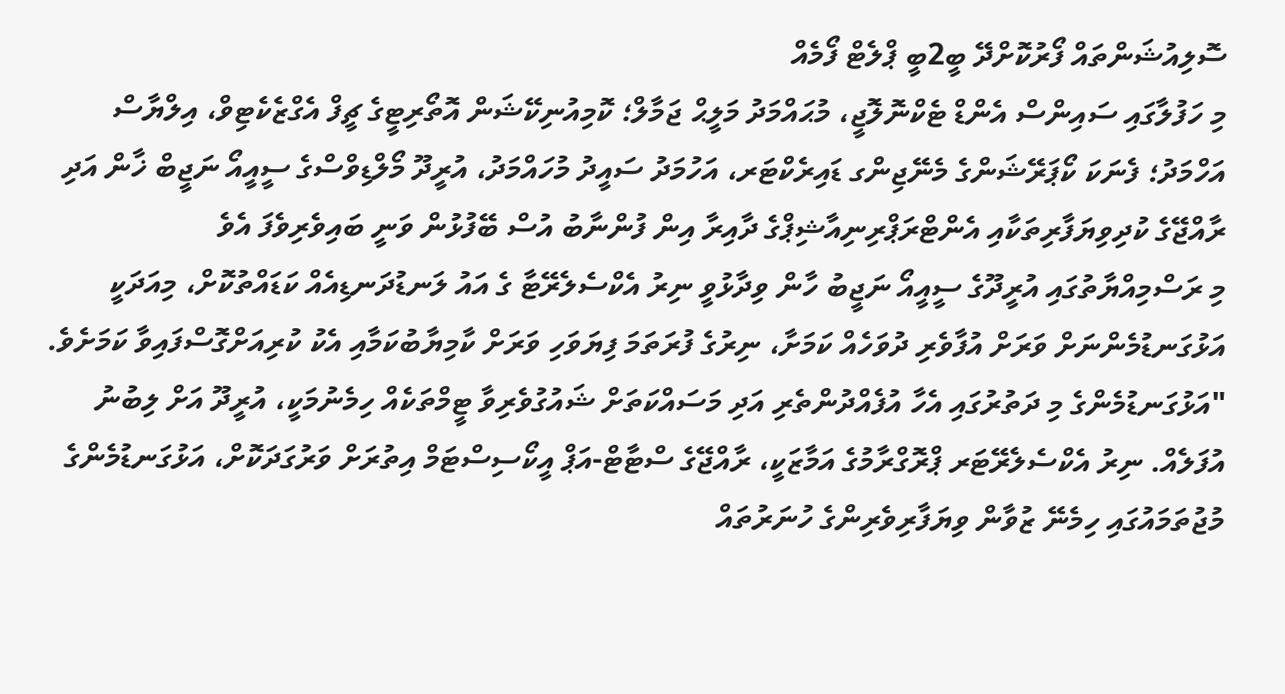ސޮލިއުޝަންތައް ފޯރުކޮށްދޭ ބީ2ބީ ޕްލެޓް ފޯމެއް
މި ހަފުލާގައި ސައިންސް އެންޑް ޓެކްނޮލޮޖީ، މުޙައްމަދު މަލީޙް ޖަމާލް؛ ކޮމިއުނިކޭޝަން އޮތޯރިޓީގެ ޗީފް އެގްޒެކެޓިވް، އިލްޔާސް އަހްމަދު؛ ފެނަކަ ކޯޕަރޭޝަންގެ މެނޭޖިންގ ޑައިރެކްޓަރ، އަހުމަދު ސައީދު މުހައްމަދު، އުރީދޫ މޯލްޑިވްސްގެ ސީއީއޯ ނަޖީބް ޚާން އަދި ރާއްޖޭގެ ކުދިވިޔަފާރިތަކާއި އެންޓްރަޕްރިނިއާޝިޕްގެ ދާއިރާ އިން ފުންނާބު އުސް ބޭފުޅުން ވަނީ ބައިވެރިވެފަ އެވެ
މި ރަސްމިއްޔާތުގައި އުރީދޫގެ ސީއީއޯ ނަޖީބު ހާން ވިދާޅުވީ ނިރު އެކްސެލެރޭޓާ ގެ އައު ލަނޑުދަނޑިއެއް ކަޑައްތުކޮށް، މިއަދަކީ އަޅުގަނޑުމެންނަށް ވަރަށް އުފާވެރި ދުވަހެއް ކަމަށާ، ނިރުގެ ފުރަތަމަ ފިޔަވަހި ވަރަށް ކާމިޔާބުކަމާއި އެކު ކުރިއަށްގޮސްފައިވާ ކަމަށެވެ.
"އަޅުގަނޑުމެންގެ މި ދަތުރުގައި އެހާ އުފެއްދުންތެރި އަދި މަސައްކަތަށް ޝައުގުވެރިވާ ޓީމްތަކެއް ހިމެނުމަކީ، އުރީދޫ އަށް ލިބުނު އުފަލެއް. ނިރު އެކްސެލެރޭޓަރ ޕްރޮގްރާމުގެ އަމާޒަކީ، ރާއްޖޭގެ ސްޓާޓް-އަޕް އީކޯސިސްޓަމް އިތުރަށް ވަރުގަދަކޮށް، އަޅުގަނޑުމެންގެ މުޖުތަމައުގައި ހިމެނޭ ޒުވާން ވިޔަފާރިވެރިންގެ ހުނަރުތައް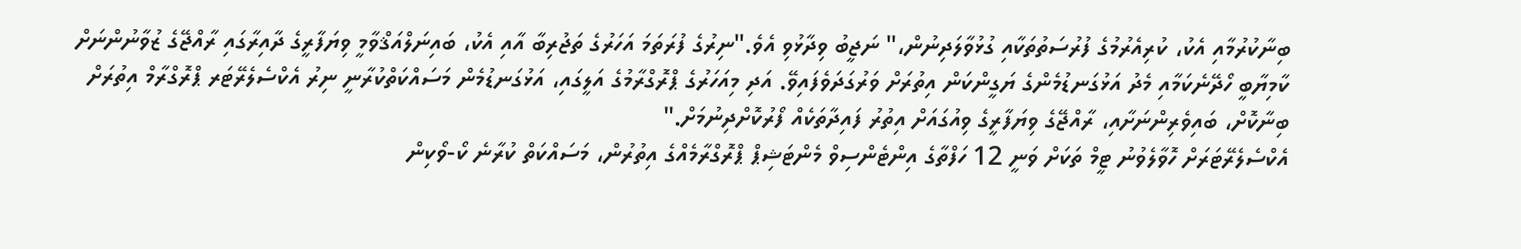ބިނާކުރުމާއި އެކު، ކުރިއެރުމުގެ ފުރުސަތުތަކާއި ގުޅުވާލަދިނުން،" ނަޖީބު ވިދާޅުވި އެވެ."ނިރުގެ ފުރަތަމަ އަހަރުގެ ތަޖުރިބާ އާއި އެކު، ބައިނަލްއަޤްވާމީ ވިޔަފާރީގެ ދާއިރާގައި ރާއްޖޭގެ ޒުވާނުންނަށް ކާމިޔާބީ ހޯދޭނެކަމާއި މެދު އަޅުގަނޑުމެންގެ ޔަގީންކަން އިތުރަށް ވަރުގަދަވެފައިވޭ. އަދި މިއަހަރުގެ ޕްރޮގްރާމުގެ އަލީގައި، އަޅުގަނޑުމެން މަސައްކަތްކުރާނީ ނިރު އެކްސެލެރޭޓަރ ޕްރޮގްރާމް އިތުރަށް ބިނާކޮށް، ބައިވެރިންނަށާއި، ރާއްޖޭގެ ވިޔަފާރީގެ ވިއުގައަށް އިތުރު ފައިދާތަކެއް ފޯރުކޮށްދިނުމަށް."
އެކްސެލެރޭޓަރަށް ހޮވާލެވުނު ޓީމް ތަކަށް ވަނީ 12 ހަފްތާގެ އިންޓެންސިވް މެންޓަޝިޕް ޕްރޮގްރާމެއްގެ އިތުރުން، މަސައްކަތް ކުރާނެ ކޯ-ވޯކިން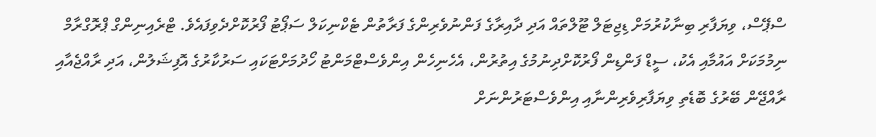ސްޕޭސް، ވިޔަފާރި ބިނާކުރުމަށް ޑިޖިޓަލް ޓޫލްތައް އަދި ދާއިރާގެ ފަންނުވެރިންގެ ފަރާތުން ޓެކްނިކަލް ސަޕޯޓު ފޯރުކޮށްދެވިފައެވެ. ޓްރެއިނިންގް ޕްރޮގްރާމް ނިމުމަކަށް އައުމާއި އެކު، ސީޑް ފަންޑިން ފޯރުކޮށްދިނުމުގެ އިތުރުން، އެހެނިހެން އިންވެސްޓްމަންޓު ހޯދުމަށްޓަކައި ސަރުކާރުގެ އޮފިޝަލުން، އަދި ރާއްޖެއާއި ރާއްޖޭން ބޭރުގެ ބޮޑެތި ވިޔަފާރިވެރިންނާއި އިންވެސްޓަރުންނަށް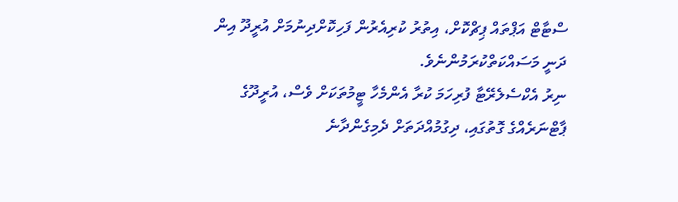ސްޓާޓް އަޕްތައް ޕިޗްކޮށް، އިތުރު ކުރިއެރުން ފަހިކޮށްދިނުމަށް އުރީދޫ އިން ދަނީ މަސައްކަތްކުރަމުންނެވެ.
ނިރު އެކްސެލެރޭޓާ ފުރިހަމަ ކުރާ އެންމެހާ ޓީމުތަކަށް ވެސް، އުރީދޫގެ ޕާޓްނަރެއްގެ ގޮތުގައި، ދިގުމުއްދަތަށް ދެމިގެންދާނެ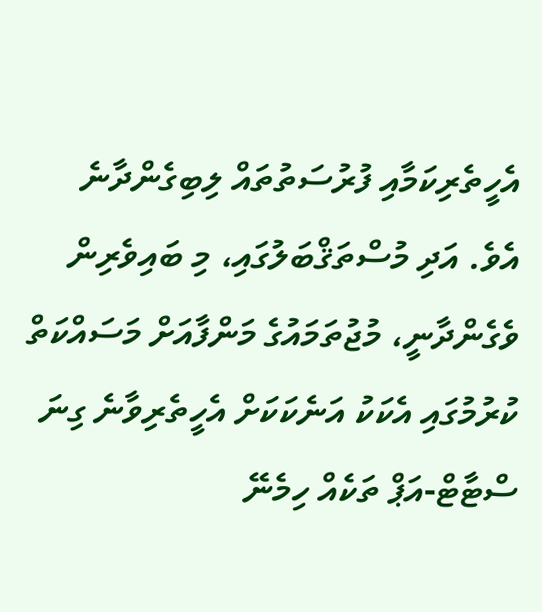އެހީތެރިކަމާއި ފުރުސަތުތައް ލިބިގެންދާނެ އެވެ. އަދި މުސްތަޤްބަލުގައި، މި ބައިވެރިން ވެގެންދާނީ، މުޖުތަމައުގެ މަންފާއަށް މަސައްކަތް ކުރުމުގައި އެކަކު އަނެކަކަށް އެހީތެރިވާނެ ގިނަ ސްޓާޓް-އަޕް ތަކެއް ހިމެނޭ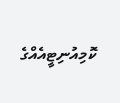ކޮމިއުނިޓީއެއްގެ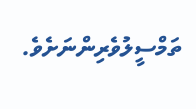ތަމްސީލުވެރިންނަށެވެ.